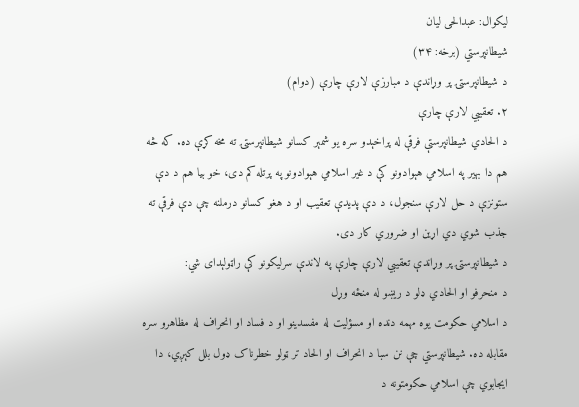لیکوال: عبدالحی لیان
شیطانپرستي (برخه: ۳۴)
د شیطانپرستۍ پر وړاندې د مبارزې لارې چارې (دوام)
۲. تعقیبي لارې چارې
د الحادي شیطانپرستې فرقې له پراخېدو سره یو شمېر کسانو شیطانپرستۍ ته مخه کړې ده. که څه هم دا بهیر په اسلامي هېوادونو کې د غیر اسلامي هېوادونو په پرتله کم دی، خو بیا هم د دې ستونزې د حل لارې سنجول، د دې پدیدې تعقیب او د هغو کسانو درملنه چې دې فرقې ته جذب شوي دي اړین او ضروري کار دی.
د شیطانپرستۍ پر وړاندې تعقیبي لارې چارې په لاندې سرلیکونو کې راټولېدای شي:
د منحرفو او الحادي ډلو د ریښو له منځه وړل
د اسلامي حکومت یوه مهمه دنده او مسؤلیت له مفسدینو او د فساد او انحراف له مظاهرو سره مقابله ده. شیطانپرستي چې نن سبا د انحراف او الحاد تر ټولو خطرناک ډول بلل کېږي، دا ایجابوي چې اسلامي حکومتونه د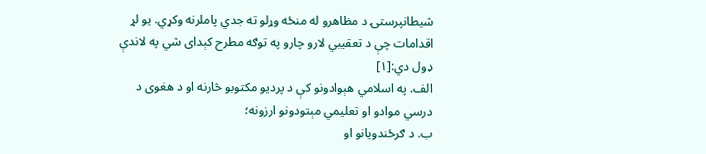شیطانپرستۍ د مظاهرو له منځه وړلو ته جدي پاملرنه وکړي. یو لړ اقدامات چې د تعقیبي لارو چارو په توګه مطرح کېدای شي په لاندې ډول دي:[۱]
الف. په اسلامي هېوادونو کې د پردیو مکتوبو څارنه او د هغوی د درسي موادو او تعلیمي مېتودونو ارزونه؛
ب. د ګرځندویانو او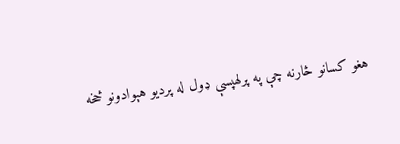هغو کسانو څارنه چې په پرلهپسې ډول له پردیو هېوادونو څخه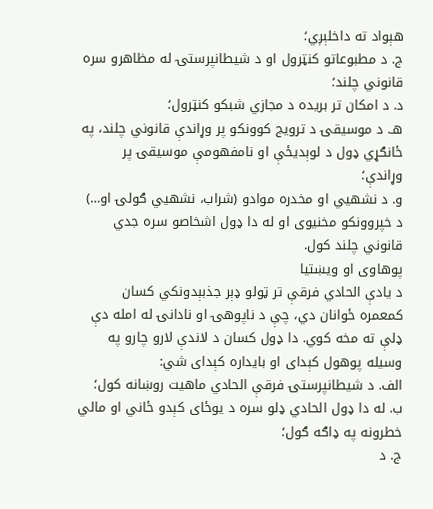هېواد ته داخلېږي؛
ج. د مطبوعاتو کنټرول او د شیطانپرستۍ له مظاهرو سره قانوني چلند؛
د. د امکان تر بریده د مجازي شبکو کنټرول؛
هـ. د موسیقۍ د ترویج کوونکو پر وړاندې قانوني چلند، په ځانګړي ډول د لوېدیځې او نامفهومې موسیقۍ پر وړاندې؛
و. د نشهيي او مخدره موادو (شراب، نشهيي ګولۍ او…) د خپروونکو مخنیوی او له دا ډول اشخاصو سره جدي قانوني چلند کول.
پوهاوی او ویښتیا
د یادې الحادي فرقې تر ټولو ډېر جذبېدونکي کسان کمعمره ځوانان دي، چې د ناپوهۍ او نادانۍ له امله دې ډلې ته مخه کوي. دا ډول کسان د لاندې لارو چارو په وسیله پوهول کېدای او بایداره کېدای شي:
الف. د شیطانپرستۍ فرقې الحادي ماهیت روښانه کول؛
ب. له دا ډول الحادي ډلو سره د یوځای کېدو ځاني او مالي خطرونه په ډاګه ګول؛
ج. د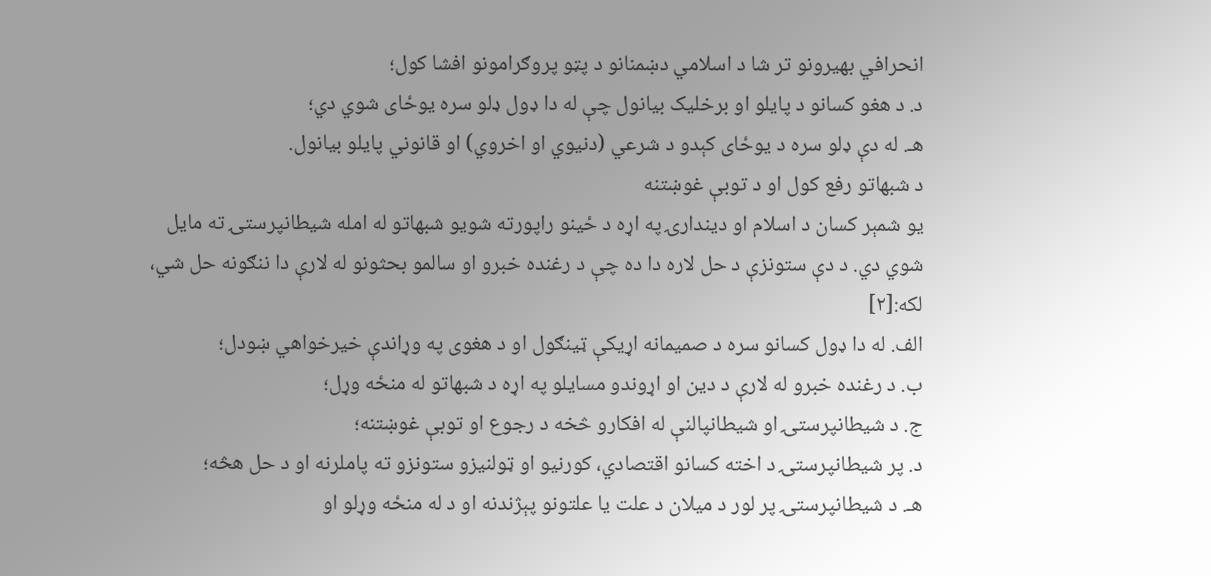انحرافي بهیرونو تر شا د اسلامي دښمنانو د پټو پروګرامونو افشا کول؛
د. د هغو کسانو د پایلو او برخلیک بیانول چې له دا ډول ډلو سره یوځای شوي دي؛
هـ. له دې ډلو سره د یوځای کېدو د شرعي (دنيوي او اخروي) او قانوني پایلو بیانول.
د شبهاتو رفع کول او د توبې غوښتنه
یو شمېر کسان د اسلام او دیندارۍ په اړه د ځینو راپورته شویو شبهاتو له امله شیطانپرستۍ ته مایل شوي دي. د دې ستونزې د حل لاره دا ده چې د رغنده خبرو او سالمو بحثونو له لارې دا ننګونه حل شي، لکه:[۲]
الف. له دا ډول کسانو سره د صمیمانه اړیکې ټینګول او د هغوی په وړاندې خیرخواهي ښودل؛
ب. د رغنده خبرو له لارې د دین او اړوندو مسایلو په اړه د شبهاتو له منځه وړل؛
ج. د شیطانپرستۍ او شیطانپالنې له افکارو څخه د رجوع او توبې غوښتنه؛
د. پر شیطانپرستۍ د اخته کسانو اقتصادي، کورنیو او ټولنیزو ستونزو ته پاملرنه او د حل هڅه؛
هـ. د شیطانپرستۍ پر لور د میلان د علت یا علتونو پېژندنه او د له منځه وړلو او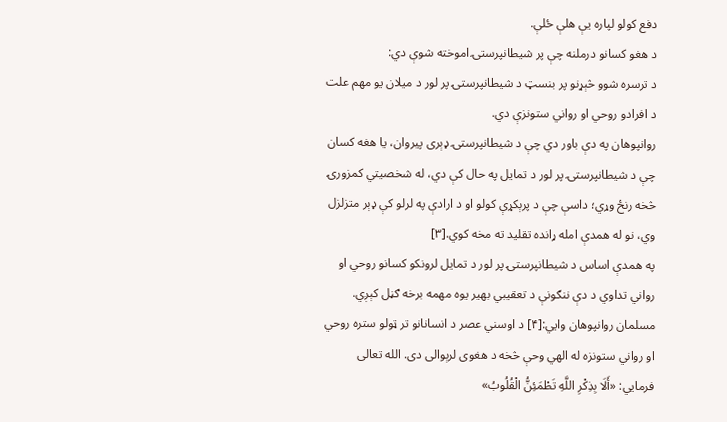دفع کولو لپاره یې هلې ځلې.
د هغو کسانو درملنه چې پر شیطانپرستۍ اموخته شوې دي:
د ترسره شوو څېړنو پر بنسټ د شیطانپرستۍ پر لور د میلان یو مهم علت د افرادو روحي او رواني ستونزې دي.
روانپوهان په دې باور دي چې د شیطانپرستۍ ډېری پیروان، یا هغه کسان چې د شیطانپرستۍ پر لور د تمایل په حال کې دي، له شخصيتي کمزورۍ څخه رنځ وړي؛ داسې چې د پرېکړې کولو او د ارادې په لرلو کې ډېر متزلزل وي، نو له همدې امله ړانده تقلید ته مخه کوي.[۳]
په همدې اساس د شیطانپرستۍ پر لور د تمایل لرونکو کسانو روحي او رواني تداوي د دې ننګونې د تعقیبي بهیر یوه مهمه برخه ګڼل کېږي.
مسلمان روانپوهان وايي:[۴] د اوسني عصر د انسانانو تر ټولو ستره روحي او رواني ستونزه له الهي وحې څخه د هغوی لرېوالی دی. الله تعالی فرمایي: «أَلَا بِذِكْرِ اللَّهِ تَطْمَئِنُّ الْقُلُوبُ»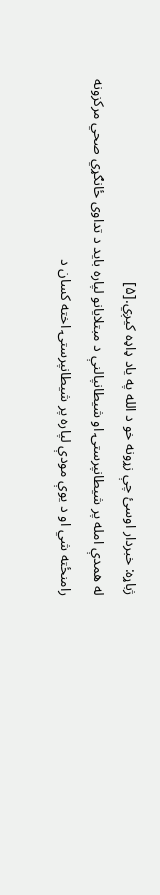ژباړه: خبردار اوسئ چې زړونه خو د الله په ياد ډاډه كيږي.[۵]
له همدې امله پر شیطانپرستۍ او شیطانپالنې د مبتلایانو لپاره باید د تداوی ځانګړي صحي مرکزونه رامنځته شي او د یوې مودې لپاره پر شیطانپرستۍ اخته کسان د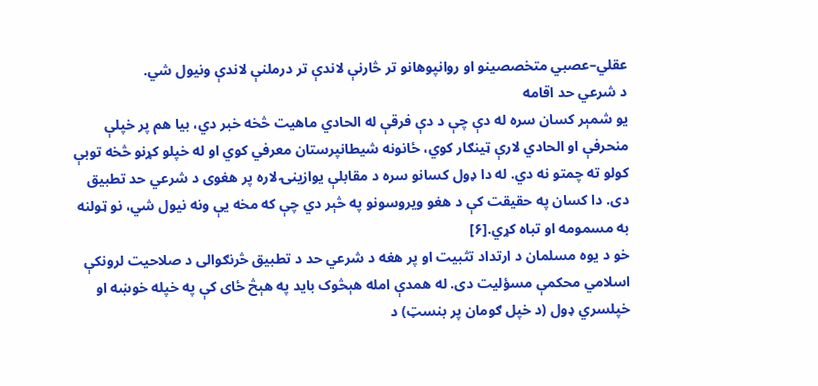عقلي–عصبي متخصصینو او روانپوهانو تر څارنې لاندې تر درملنې لاندې ونیول شي.
د شرعي حد اقامه
یو شمېر کسان سره له دې چې د دې فرقې له الحادي ماهیت څخه خبر دي، بیا هم پر خپلې منحرفې او الحادي لارې ټینګار کوي، ځانونه شیطانپرستان معرفي کوي او له خپلو کړنو څخه توبې کولو ته چمتو نه دي. له دا ډول کسانو سره د مقابلې یوازینۍ لاره پر هغوی د شرعي حد تطبیق دی. دا کسان په حقیقت کې د هغو ویروسونو په څېر دي چې که مخه یې ونه نیول شي، نو ټولنه به مسمومه او تباه کړي.[۶]
خو د یوه مسلمان د ارتداد تثبیت او پر هغه د شرعي حد د تطبیق څرنګوالی د صلاحیت لرونکې اسلامي محکمې مسؤلیت دی. له همدې امله هېڅوک باید په هېڅ ځای کې په خپله خوښه او خپلسري ډول (د خپل ګومان پر بنسټ) د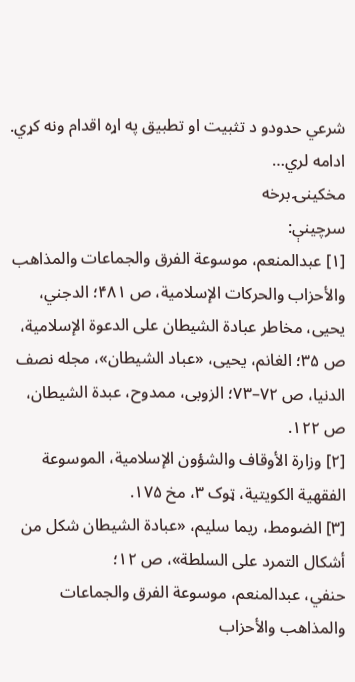شرعي حدودو د تثبیت او تطبیق په اړه اقدام ونه کړي.
ادامه لري…
مخکینۍ برخه
سرچینې:
[۱] عبدالمنعم، موسوعة الفرق والجماعات والمذاهب والأحزاب والحرکات الإسلامیة، ص ۴۸۱؛ الدجني، یحیی، مخاطر عبادة الشیطان علی الدعوة الإسلامیة، ص ۳۵؛ الغانم، یحیی، «عباد الشیطان»، مجله نصف الدنیا، ص ۷۲–۷۳؛ الزوبی، ممدوح، عبدة الشیطان، ص ۱۲۲.
[۲] وزارة الأوقاف والشؤون الإسلامیة، الموسوعة الفقهیة الکویتیة، ټوک ۳، مخ ۱۷۵.
[۳] الضومط، ریما سلیم، «عبادة الشیطان شکل من أشکال التمرد علی السلطة»، ص ۱۲؛
حنفي، عبدالمنعم، موسوعة الفرق والجماعات والمذاهب والأحزاب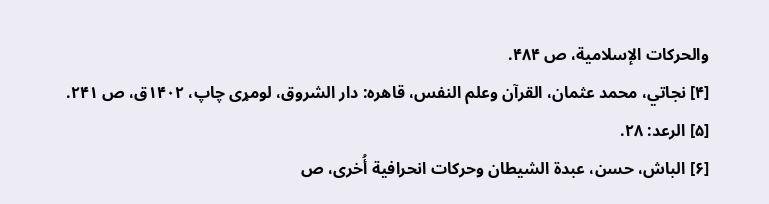والحرکات الإسلامیة، ص ۴۸۴.
[۴] نجاتي، محمد عثمان، القرآن وعلم النفس، قاهره: دار الشروق، لومړی چاپ، ۱۴۰۲ق، ص ۲۴۱.
[۵] الرعد: ۲۸.
[۶] الباش، حسن، عبدة الشیطان وحرکات انحرافیة أُخری، ص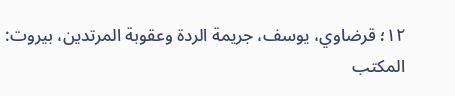۱۲؛ قرضاوي، یوسف، جریمة الردة وعقوبة المرتدین، بیروت: المکتب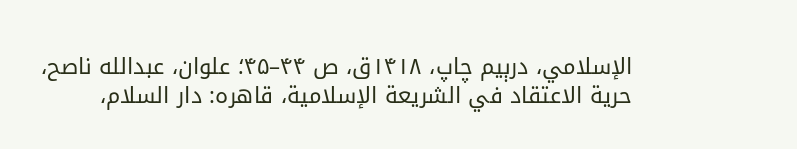الإسلامي، درېیم چاپ، ۱۴۱۸ق، ص ۴۴–۴۵؛ علوان، عبدالله ناصح، حریة الاعتقاد في الشریعة الإسلامیة، قاهره: دار السلام،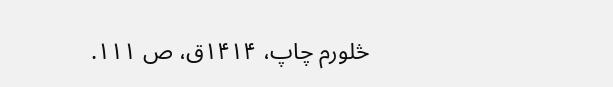څلورم چاپ، ۱۴۱۴ق، ص ۱۱۱.